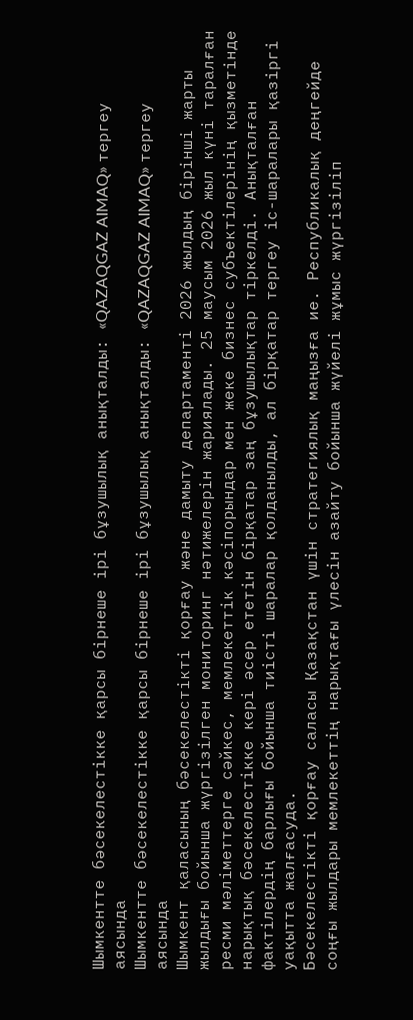Шымкентте бәсекелестікке қарсы бірнеше ірі бұзушылық анықталды: «QAZAQGAZ AIMAQ» тергеу аясында
Шымкентте бәсекелестікке қарсы бірнеше ірі бұзушылық анықталды: «QAZAQGAZ AIMAQ» тергеу аясында
Шымкент қаласының бәсекелестікті қорғау және дамыту департаменті 2026 жылдың бірінші жарты жылдығы бойынша жүргізілген мониторинг нәтижелерін жариялады. 25 маусым 2026 жыл күні таралған ресми мәліметтерге сәйкес, мемлекеттік кәсіпорындар мен жеке бизнес субъектілерінің қызметінде нарықтық бәсекелестікке кері әсер ететін бірқатар заң бұзушылықтар тіркелді. Анықталған фактілердің барлығы бойынша тиісті шаралар қолданылды, ал бірқатар тергеу іс-шаралары қазіргі уақытта жалғасуда.
Бәсекелестікті қорғау саласы Қазақстан үшін стратегиялық маңызға ие. Республикалық деңгейде соңғы жылдары мемлекеттің нарықтағы үлесін азайту бойынша жүйелі жұмыс жүргізіліп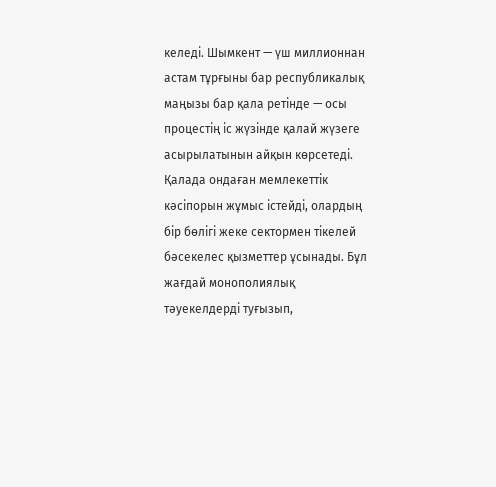келеді. Шымкент — үш миллионнан астам тұрғыны бар республикалық маңызы бар қала ретінде — осы процестің іс жүзінде қалай жүзеге асырылатынын айқын көрсетеді. Қалада ондаған мемлекеттік кәсіпорын жұмыс істейді, олардың бір бөлігі жеке сектормен тікелей бәсекелес қызметтер ұсынады. Бұл жағдай монополиялық тәуекелдерді туғызып,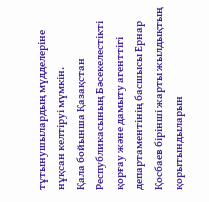тұтынушылардың мүдделеріне нұқсан келтіруі мүмкін.
Қала бойынша Қазақстан Республикасының Бәсекелестікті қорғау және дамыту агенттігі департаментінің басшысы Ернар Қосбаев бірінші жарты жылдықтың қорытындыларын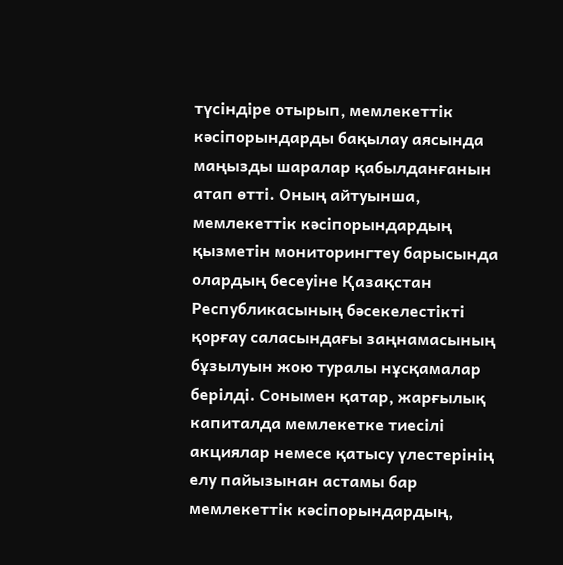түсіндіре отырып, мемлекеттік кәсіпорындарды бақылау аясында маңызды шаралар қабылданғанын атап өтті. Оның айтуынша, мемлекеттік кәсіпорындардың қызметін мониторингтеу барысында олардың бесеуіне Қазақстан Республикасының бәсекелестікті қорғау саласындағы заңнамасының бұзылуын жою туралы нұсқамалар берілді. Сонымен қатар, жарғылық капиталда мемлекетке тиесілі акциялар немесе қатысу үлестерінің елу пайызынан астамы бар мемлекеттік кәсіпорындардың,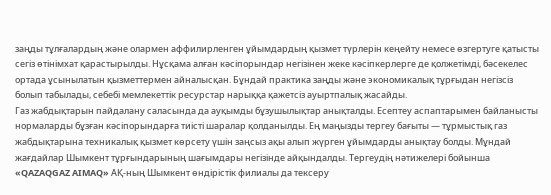заңды тұлғалардың және олармен аффилирленген ұйымдардың қызмет түрлерін кеңейту немесе өзгертуге қатысты сегіз өтінімхат қарастырылды. Нұсқама алған кәсіпорындар негізінен жеке кәсіпкерлерге де қолжетімді, бәсекелес ортада ұсынылатын қызметтермен айналысқан. Бұндай практика заңды және экономикалық тұрғыдан негізсіз болып табылады, себебі мемлекеттік ресурстар нарыққа қажетсіз ауыртпалық жасайды.
Газ жабдықтарын пайдалану саласында да ауқымды бұзушылықтар анықталды. Есептеу аспаптарымен байланысты нормаларды бұзған кәсіпорындарға тиісті шаралар қолданылды. Ең маңызды тергеу бағыты — тұрмыстық газ жабдықтарына техникалық қызмет көрсету үшін заңсыз ақы алып жүрген ұйымдарды анықтау болды. Мұндай жағдайлар Шымкент тұрғындарының шағымдары негізінде айқындалды. Тергеудің нәтижелері бойынша «QAZAQGAZ AIMAQ» АҚ-ның Шымкент өндірістік филиалы да тексеру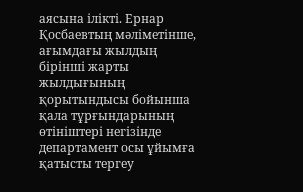аясына ілікті. Ернар Қосбаевтың мәліметінше, ағымдағы жылдың бірінші жарты жылдығының қорытындысы бойынша қала тұрғындарының өтініштері негізінде департамент осы ұйымға қатысты тергеу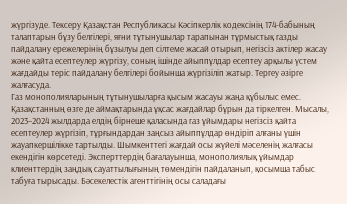жүргізуде. Тексеру Қазақстан Республикасы Кәсіпкерлік кодексінің 174-бабының талаптарын бұзу белгілері, яғни тұтынушылар тарапынан тұрмыстық газды пайдалану ережелерінің бұзылуы деп сілтеме жасай отырып, негізсіз актілер жасау және қайта есептеулер жүргізу, соның ішінде айыппұлдар есептеу арқылы үстем жағдайды теріс пайдалану белгілері бойынша жүргізіліп жатыр. Тергеу әзірге жалғасуда.
Газ монополияларының тұтынушыларға қысым жасауы жаңа құбылыс емес. Қазақстанның өзге де аймақтарында ұқсас жағдайлар бұрын да тіркелген. Мысалы, 2023–2024 жылдарда елдің бірнеше қаласында газ ұйымдары негізсіз қайта есептеулер жүргізіп, тұрғындардан заңсыз айыппұлдар өндіріп алғаны үшін жауапкершілікке тартылды. Шымкенттегі жағдай осы жүйелі мәселенің жалғасы екендігін көрсетеді. Эксперттердің бағалауынша, монополиялық ұйымдар клиенттердің заңдық сауаттылығының төмендігін пайдаланып, қосымша табыс табуға тырысады. Бәсекелестік агенттігінің осы саладағы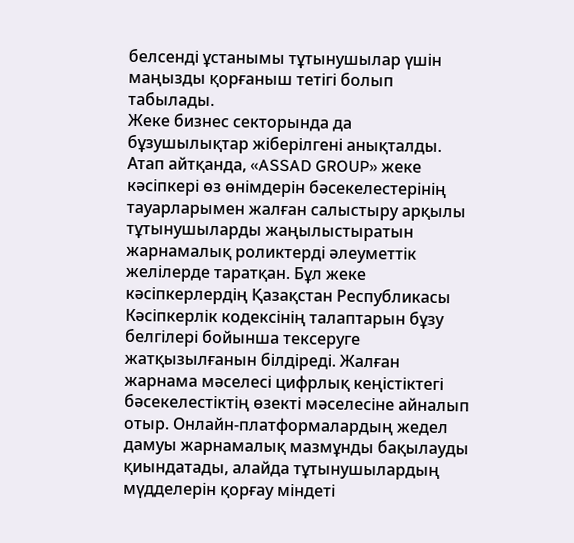белсенді ұстанымы тұтынушылар үшін маңызды қорғаныш тетігі болып табылады.
Жеке бизнес секторында да бұзушылықтар жіберілгені анықталды. Атап айтқанда, «ASSAD GROUP» жеке кәсіпкері өз өнімдерін бәсекелестерінің тауарларымен жалған салыстыру арқылы тұтынушыларды жаңылыстыратын жарнамалық роликтерді әлеуметтік желілерде таратқан. Бұл жеке кәсіпкерлердің Қазақстан Республикасы Кәсіпкерлік кодексінің талаптарын бұзу белгілері бойынша тексеруге жатқызылғанын білдіреді. Жалған жарнама мәселесі цифрлық кеңістіктегі бәсекелестіктің өзекті мәселесіне айналып отыр. Онлайн-платформалардың жедел дамуы жарнамалық мазмұнды бақылауды қиындатады, алайда тұтынушылардың мүдделерін қорғау міндеті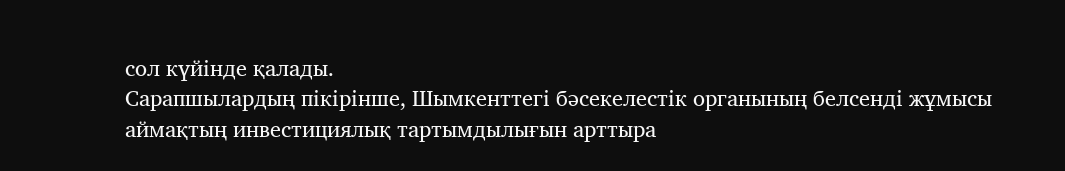сол күйінде қалады.
Сарапшылардың пікірінше, Шымкенттегі бәсекелестік органының белсенді жұмысы аймақтың инвестициялық тартымдылығын арттыра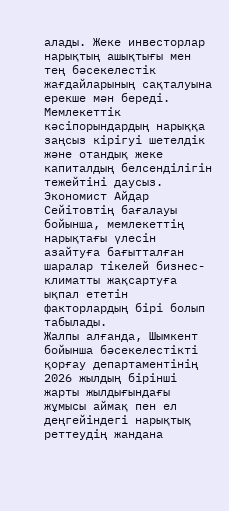алады. Жеке инвесторлар нарықтың ашықтығы мен тең бәсекелестік жағдайларының сақталуына ерекше мән береді. Мемлекеттік кәсіпорындардың нарыққа заңсыз кірігуі шетелдік және отандық жеке капиталдың белсенділігін тежейтіні даусыз. Экономист Айдар Сейітовтің бағалауы бойынша, мемлекеттің нарықтағы үлесін азайтуға бағытталған шаралар тікелей бизнес-климатты жақсартуға ықпал ететін факторлардың бірі болып табылады.
Жалпы алғанда, Шымкент бойынша бәсекелестікті қорғау департаментінің 2026 жылдың бірінші жарты жылдығындағы жұмысы аймақ пен ел деңгейіндегі нарықтық реттеудің жандана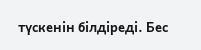түскенін білдіреді. Бес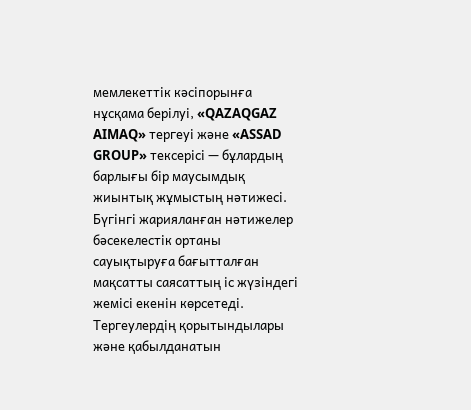мемлекеттік кәсіпорынға нұсқама берілуі, «QAZAQGAZ AIMAQ» тергеуі және «ASSAD GROUP» тексерісі — бұлардың барлығы бір маусымдық жиынтық жұмыстың нәтижесі. Бүгінгі жарияланған нәтижелер бәсекелестік ортаны сауықтыруға бағытталған мақсатты саясаттың іс жүзіндегі жемісі екенін көрсетеді. Тергеулердің қорытындылары және қабылданатын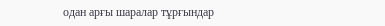одан арғы шаралар тұрғындар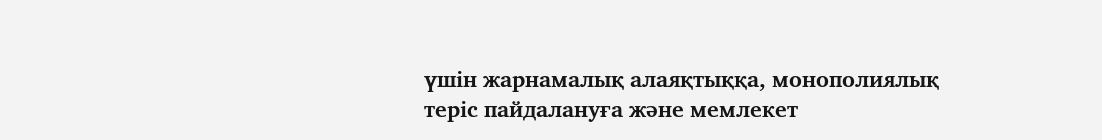үшін жарнамалық алаяқтыққа, монополиялық теріс пайдалануға және мемлекет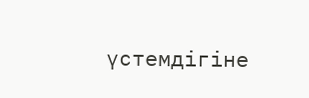үстемдігіне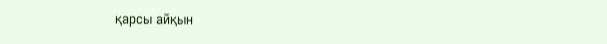қарсы айқын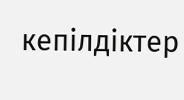кепілдіктер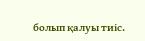болып қалуы тиіс.